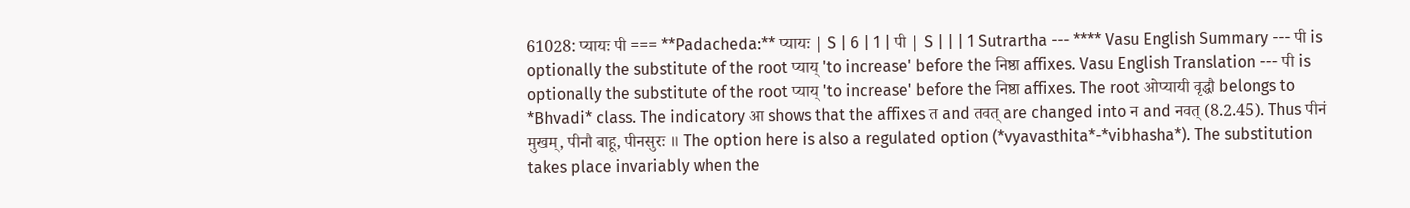61028: प्यायः पी === **Padacheda:** प्यायः | S | 6 | 1 | पी | S | | | 1 Sutrartha --- **** Vasu English Summary --- पी is optionally the substitute of the root प्याय् 'to increase' before the निष्ठा affixes. Vasu English Translation --- पी is optionally the substitute of the root प्याय् 'to increase' before the निष्ठा affixes. The root ओप्यायी वृद्धौ belongs to *Bhvadi* class. The indicatory आ shows that the affixes त and तवत् are changed into न and नवत् (8.2.45). Thus पीनं मुखम्, पीनौ बाहू, पीनसुरः ॥ The option here is also a regulated option (*vyavasthita*-*vibhasha*). The substitution takes place invariably when the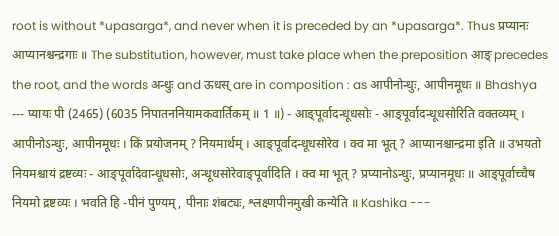root is without *upasarga*, and never when it is preceded by an *upasarga*. Thus प्रप्यानः आप्यानश्चन्द्रगाः ॥ The substitution, however, must take place when the preposition आङ् precedes the root, and the words अन्धुः and ऊधस् are in composition : as आपीनोन्धुः, आपीनमूधः ॥ Bhashya --- प्यायः पी (2465) (6035 निपातननियामकवार्तिकम् ॥ 1 ॥) - आङ्पूर्वादन्धूधसोः - आङ्पूर्वादन्धूधसोरिति वक्तव्यम् । आपीनोऽन्धुः, आपीनमूधः । किं प्रयोजनम् ? नियमार्थम् । आङ्पूर्वादन्धूधसोरेव । क्व मा भूत् ? आप्यानश्चान्द्रमा इति ॥ उभयतो नियमश्चायं द्रष्टव्यः - आङ्पूर्वादेवान्धूधसोः, अन्धूधसोरेवाङ्पूर्वादिति । क्व मा भूत् ? प्रप्यानोऽन्धुः, प्रप्यानमूधः ॥ आङ्पूर्वाच्चैष नियमो द्रष्टव्यः । भवति हि -पीनं पुण्यम्, पीनाः शंबट्यः, श्लक्ष्णपीनमुखी कन्येति ॥ Kashika ---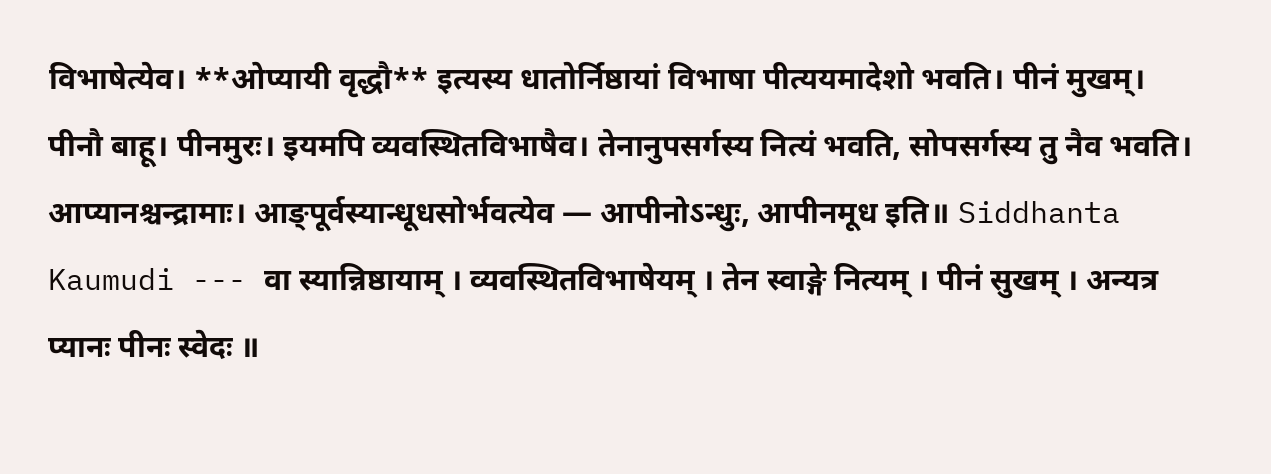विभाषेत्येव। **ओप्यायी वृद्धौ** इत्यस्य धातोर्निष्ठायां विभाषा पीत्ययमादेशो भवति। पीनं मुखम्। पीनौ बाहू। पीनमुरः। इयमपि व्यवस्थितविभाषैव। तेनानुपसर्गस्य नित्यं भवति, सोपसर्गस्य तु नैव भवति। आप्यानश्चन्द्रामाः। आङ्पूर्वस्यान्धूधसोर्भवत्येव — आपीनोऽन्धुः, आपीनमूध इति॥ Siddhanta Kaumudi --- वा स्यान्निष्ठायाम् । व्यवस्थितविभाषेयम् । तेन स्वाङ्गे नित्यम् । पीनं सुखम् । अन्यत्र प्यानः पीनः स्वेदः ॥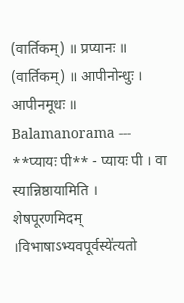(वार्तिकम्) ॥ प्रप्यानः ॥ (वार्तिकम्) ॥ आपीनोन्धुः । आपीनमूधः ॥ Balamanorama --- **प्यायः पी** - प्यायः पी । वा स्यान्निष्ठायामिति । शेषपूरणमिदम् ।विभाषाऽभ्यवपूर्वस्ये॑त्यतो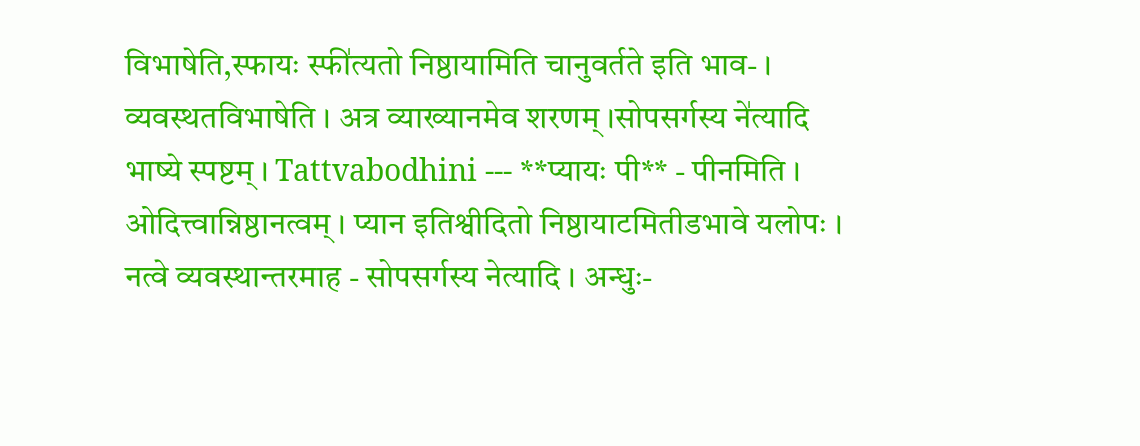विभाषेति,स्फायः स्फी॑त्यतो निष्ठायामिति चानुवर्तते इति भाव- । व्यवस्थतविभाषेति । अत्र व्याख्यानमेव शरणम् ।सोपसर्गस्य ने॑त्यादि भाष्ये स्पष्टम् । Tattvabodhini --- **प्यायः पी** - पीनमिति । ओदित्त्वान्निष्ठानत्वम् । प्यान इतिश्वीदितो निष्ठायाटमितीडभावे यलोपः । नत्वे व्यवस्थान्तरमाह - सोपसर्गस्य नेत्यादि । अन्धुः-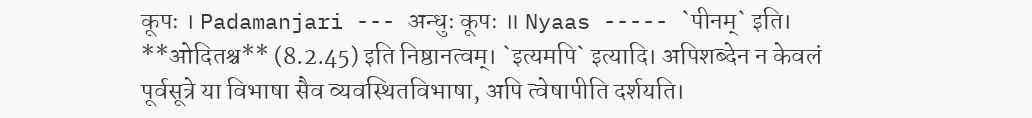कूपः । Padamanjari --- अन्धुः कूपः ॥ Nyaas ----- `पीनम्` इति। **ओदितश्च** (8.2.45) इति निष्ठानत्वम्। `इत्यमपि` इत्यादि। अपिशब्देन न केवलं पूर्वसूत्रे या विभाषा सैव व्यवस्थितविभाषा, अपि त्वेषापीति दर्शयति।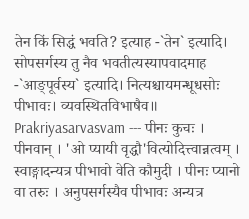तेन किं सिद्धं भवति? इत्याह -`तेन` इत्यादि। सोपसर्गस्य तु नैव भवतीत्यस्यापवादमाह -`आङ्पूर्वस्य` इत्यादि। नित्यश्चायमन्धूधसोः पीभावः। व्यवस्थितविभाषैव॥ Prakriyasarvasvam --- पीनः कुचः । पीनवान् । 'ओ प्यायी वृद्धौ'वित्योदित्त्वान्नत्वम् । स्वाङ्गादन्यत्र पीभावो वेति कौमुदी । पीनः प्यानो वा तरुः । अनुपसर्गस्यैव पीभावः अन्यत्र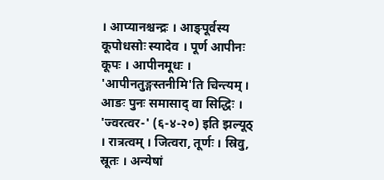। आप्यानश्चन्द्रः । आङ्पूर्वस्य कूपोधसोः स्यादेव । पूर्ण आपीनः कूपः । आपीनमूधः । 'आपीनतुङ्गस्तनीमि'ति चिन्त्यम् । आङः पुनः समासाद् वा सिद्धिः । 'ज्वरत्वर-' (६-४-२०) इति झल्यूठ् । रात्रत्वम् । जित्वरा, तूर्णः । स्रिवु, स्रूतः । अन्येषां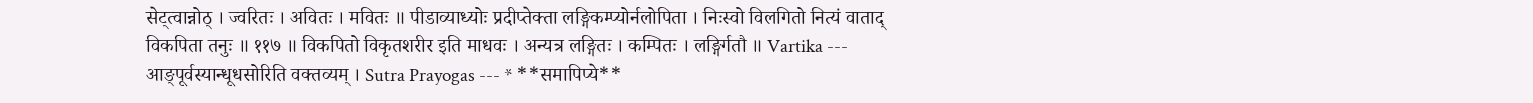सेट्त्वान्नोठ् । ज्वरितः । अवितः । मवितः ॥ पीडाव्याध्योः प्रदीप्तेक्ता लङ्गिकम्प्योर्नलोपिता । निःस्वो विलगितो नित्यं वाताद् विकपिता तनुः ॥ ११७ ॥ विकपितो विकृतशरीर इति माधवः । अन्यत्र लङ्गितः । कम्पितः । लङ्गिर्गतौ ॥ Vartika --- आङ्पूर्वस्यान्धूधसोरिति वक्तव्यम् । Sutra Prayogas --- * **समापिप्ये**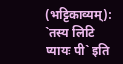(भट्टिकाव्यम्): `तस्य लिटि प्यायः पी` इति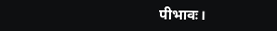पीभावः।